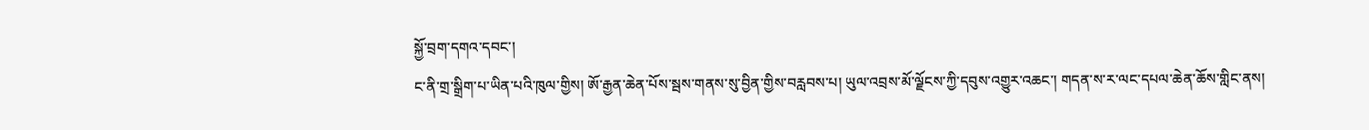སྐྱོ་བྲག་དགའ་དབང་།
ང་ནི་གྲ་སྒྲིག་པ་ཡིན་པའི་ཁུལ་གྱིས། ཨོ་རྒྱན་ཆེན་པོས་སྦས་གནས་སུ་བྱིན་གྱིས་བརླབས་པ། ཡུལ་འབྲས་མོ་ལྗོངས་ཀྱི་དབུས་འགྱུར་འཆང་། གདན་ས་ར་ལང་དཔལ་ཆེན་ཆོས་གླིང་ནས།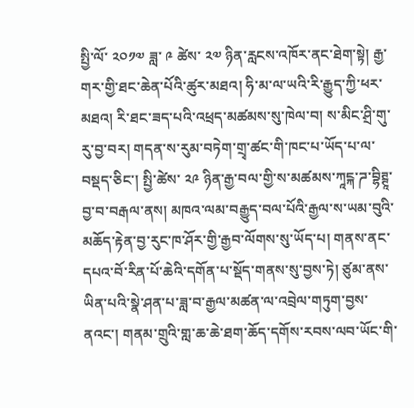སྤྱི་ལོ་ ༢༠༡༧ ཟླ་ ༩ ཚེས་ ༢༧ ཉིན་རླངས་འཁོར་ནང་ཐེག་སྟེ། རྒྱ་གར་གྱི་ཐང་ཆེན་པོའི་ཚུར་མཐའ། ཧི་མ་ལ་ཡའི་རི་རྒྱུད་ཀྱི་ཕར་མཐའ། རི་ཐང་ཟད་པའི་འཕྲད་མཚམས་སུ་ཁེལ་བ། ས་མིང་ཤྲི་གུ་རུ་བྱ་བར། གདན་ས་རུམ་བཏེག་གྲྭ་ཚང་གི་ཁང་པ་ཡོད་པ་ལ་བསྡད་ཅིང་། སྤྱི་ཚེས་ ༢༩ ཉིན་རྒྱ་བལ་གྱི་ས་མཚམས་ཀཱངྐ་ཌ་བྷིཊྚཱ་བྱ་བ་བརྒལ་ནས། མཁའ་ལམ་བརྒྱུད་བལ་པོའི་རྒྱལ་ས་ཡམ་བུའི་མཆོད་རྟེན་བྱ་རུང་ཁ་ཤོར་གྱི་རྒྱབ་ལོགས་སུ་ཡོད་པ། གནས་ནང་དཔའ་བོ་རིན་པོ་ཆེའི་དགོན་པ་སྡོད་གནས་སུ་བྱས་ཏེ། ཙུམ་ནས་ཡིན་པའི་སྣེ་ཤན་པ་ཟླ་བ་རྒྱལ་མཚན་ལ་འབྲེལ་གཏུག་བྱས་ནའང་། གནམ་གྲུའི་གླ་ཆ་ཆེ་ཐག་ཆོད་དགོས་རབས་ལབ་ཡོང་གི་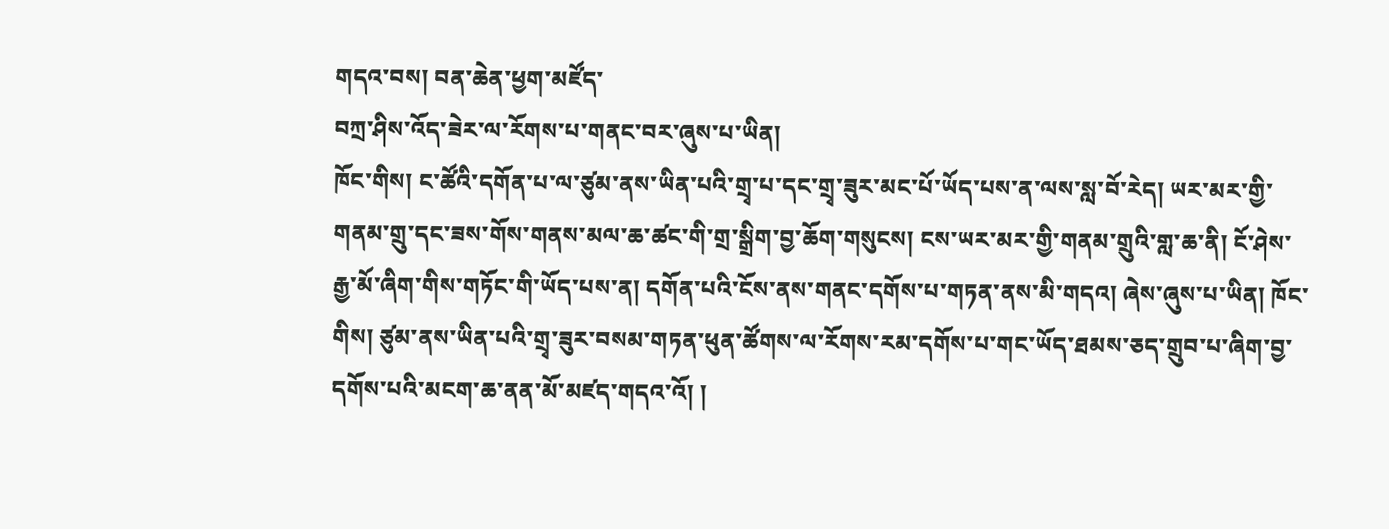གདའ་བས། བན་ཆེན་ཕྱག་མཛོད་
བཀྲ་ཤིས་འོད་ཟེར་ལ་རོགས་པ་གནང་བར་ཞུས་པ་ཡིན།
ཁོང་གིས། ང་ཚོའི་དགོན་པ་ལ་ཙུམ་ནས་ཡིན་པའི་གྲྭ་པ་དང་གྲྭ་ཟུར་མང་པོ་ཡོད་པས་ན་ལས་སླ་བོ་རེད། ཡར་མར་གྱི་གནམ་གྲུ་དང་ཟས་གོས་གནས་མལ་ཆ་ཚང་གི་གྲ་སྒྲིག་བྱ་ཆོག་གསུངས། ངས་ཡར་མར་གྱི་གནམ་གྲུའི་གླ་ཆ་ནི། ངོ་ཤེས་རྒྱ་མོ་ཞིག་གིས་གཏོང་གི་ཡོད་པས་ན། དགོན་པའི་ངོས་ནས་གནང་དགོས་པ་གཏན་ནས་མི་གདའ། ཞེས་ཞུས་པ་ཡིན། ཁོང་གིས། ཙུམ་ནས་ཡིན་པའི་གྲྭ་ཟུར་བསམ་གཏན་ཕུན་ཚོགས་ལ་རོགས་རམ་དགོས་པ་གང་ཡོད་ཐམས་ཅད་གྲུབ་པ་ཞིག་བྱ་དགོས་པའི་མངག་ཆ་ནན་མོ་མཛད་གདའ་འོ། །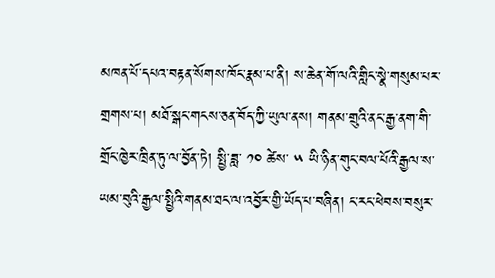མཁན་པོ་དཔའ་བརྟན་སོགས་ཁོང་རྣམ་པ་ནི། ས་ཆེན་གོ་ལའི་གླིང་སྣེ་གསུམ་པར་གྲགས་པ། མཐོ་སྒང་གངས་ཅན་བོད་ཀྱི་ཡུལ་ནས། གནམ་གྲུའི་ནང་རྒྱ་ནག་གི་གྲོང་ཁྱེར་ཁྲིན་ཏུ་ལ་བྱོན་ཏེ། སྤྱི་ཟླ་ ༡༠ ཚེས་ ༥ ཡི་ཉིན་གུང་བལ་པོའི་རྒྱལ་ས་ཡམ་བུའི་རྒྱལ་སྤྱིའི་གནམ་ཐང་ལ་འབྱོར་གྱི་ཡོད་པ་བཞིན། ང་རང་ཕེབས་བསུར་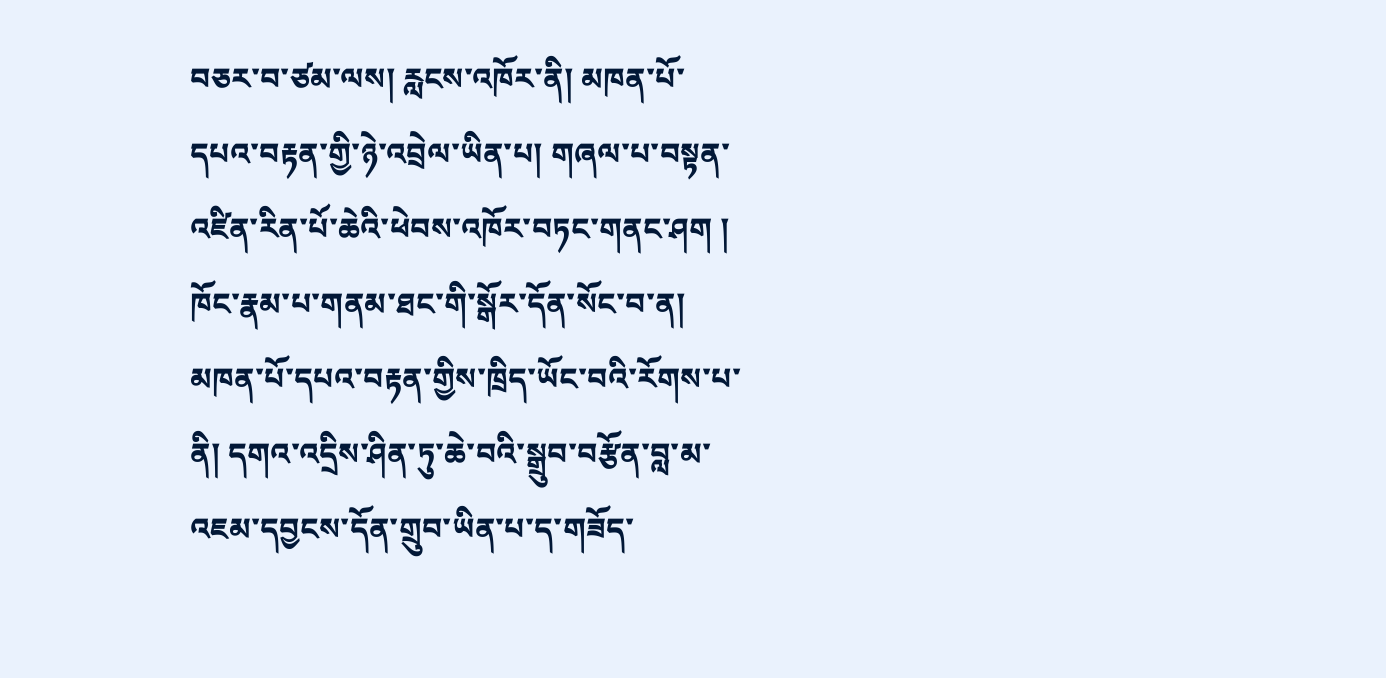བཅར་བ་ཙམ་ལས། རླངས་འཁོར་ནི། མཁན་པོ་དཔའ་བརྟན་གྱི་ཉེ་འབྲེལ་ཡིན་པ། གཞལ་པ་བསྟན་འཛིན་རིན་པོ་ཆེའི་ཕེབས་འཁོར་བཏང་གནང་ཤག །
ཁོང་རྣམ་པ་གནམ་ཐང་གི་སྒོར་དོན་སོང་བ་ན། མཁན་པོ་དཔའ་བརྟན་གྱིས་ཁྲིད་ཡོང་བའི་རོགས་པ་ནི། དགའ་འདྲིས་ཤིན་ཏུ་ཆེ་བའི་སྒྲུབ་བརྩོན་བླ་མ་འཇམ་དབྱངས་དོན་གྲུབ་ཡིན་པ་ད་གཟོད་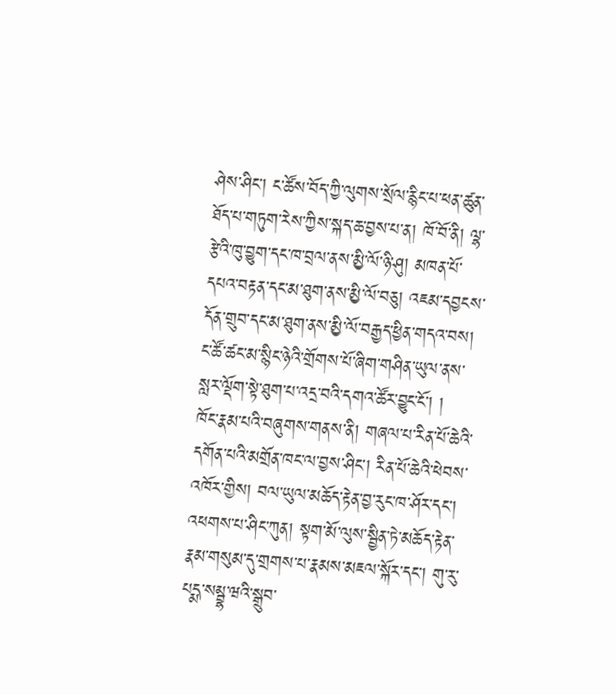ཤེས་ཤིང་། ང་ཚོས་བོད་ཀྱི་ལུགས་སྲོལ་རྙིང་པ་ཕན་ཚུན་ཐོད་པ་གཏུག་རེས་ཀྱིས་སྐད་ཆ་བྱས་པ་ན། ཁོ་བོ་ནི། ལྷ་རྩེའི་ཁུ་བྱུག་དང་ཁ་བྲལ་ནས་མྱི་ལོ་ཉི་ཤུ། མཁན་པོ་དཔའ་བརྟན་དང་མ་ཐུག་ནས་མྱི་ལོ་བཅུ། འཇམ་དབྱངས་དོན་གྲུབ་དང་མ་ཐུག་ནས་མྱི་ལོ་བརྒྱད་ཕྱིན་གདའ་བས། ང་ཚོ་ཚང་མ་སྙིང་ཉེའི་གྲོགས་པོ་ཞིག་གཤིན་ཡུལ་ནས་སླར་ལྡོག་སྟེ་ཐུག་པ་འདྲ་བའི་དགའ་ཚོར་བྱུང་ངོ་། །
ཁོང་རྣམ་པའི་བཞུགས་གནས་ནི། གཞལ་པ་རིན་པོ་ཆེའི་དགོན་པའི་མགྲོན་ཁང་ལ་བྱས་ཤིང་། རིན་པོ་ཆེའི་ཕེབས་འཁོར་གྱིས། བལ་ཡུལ་མཆོད་རྟེན་བྱ་རུང་ཁ་ཤོར་དང་། འཕགས་པ་ཤིང་ཀུན། སྟག་མོ་ལུས་སྦྱིན་ཏེ་མཆོད་རྟེན་རྣམ་གསུམ་དུ་གྲགས་པ་རྣམས་མཇལ་སྐོར་དང་། གུ་རུ་པདྨ་སམྦྷ་ཝའི་སྒྲུབ་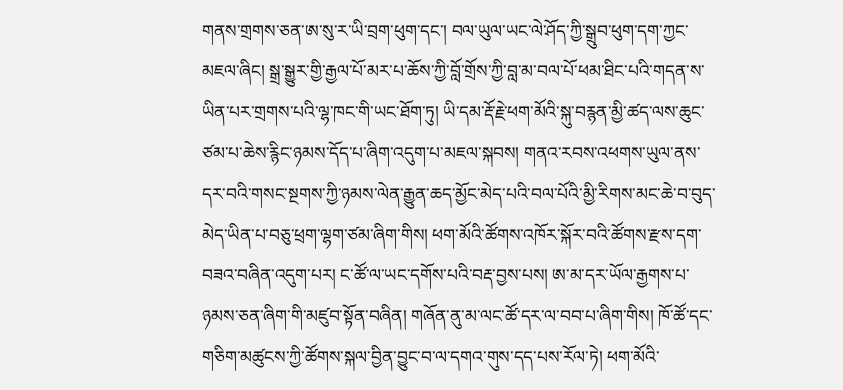གནས་གྲགས་ཅན་ཨ་སུ་ར་ཡི་བྲག་ཕུག་དང་། བལ་ཡུལ་ཡང་ལེ་ཤོད་ཀྱི་སྒྲུབ་ཕུག་དག་ཀྱང་མཇལ་ཞིང། སྒྲ་སྒྱུར་གྱི་རྒྱལ་པོ་མར་པ་ཆོས་ཀྱི་བློ་གྲོས་ཀྱི་བླ་མ་བལ་པོ་ཕམ་ཐིང་པའི་གདན་ས་ཡིན་པར་གྲགས་པའི་ལྷ་ཁང་གི་ཡང་ཐོག་ཏུ། ཡི་དམ་རྡོ་རྗེ་ཕག་མོའི་སྐུ་བརྙན་མྱི་ཚད་ལས་ཆུང་ཙམ་པ་ཆེས་རྙིང་ཉམས་དོད་པ་ཞིག་འདུག་པ་མཇལ་སྐབས། གནའ་རབས་འཕགས་ཡུལ་ནས་དར་བའི་གསང་སྔགས་ཀྱི་ཉམས་ལེན་རྒྱུན་ཆད་མྱོང་མེད་པའི་བལ་པོའི་མྱི་རིགས་མང་ཆེ་བ་བུད་མེད་ཡིན་པ་བཅུ་ཕྲག་ལྷག་ཙམ་ཞིག་གིས། ཕག་མོའི་ཚོགས་འཁོར་སྐོར་བའི་ཚོགས་རྫས་དག་བཟའ་བཞིན་འདུག་པར། ང་ཚོ་ལ་ཡང་དགོས་པའི་བརྡ་བྱས་པས། ཨ་མ་དར་ཡོལ་རྒྱགས་པ་ཉམས་ཅན་ཞིག་གི་མཛུབ་སྟོན་བཞིན། གཞོན་ནུ་མ་ལང་ཚོ་དར་ལ་བབ་པ་ཞིག་གིས། ཁོ་ཚོ་དང་གཅིག་མཚུངས་ཀྱི་ཚོགས་སྐལ་བྱིན་བྱུང་བ་ལ་དགའ་གུས་དད་པས་རོལ་ཏེ། ཕག་མོའི་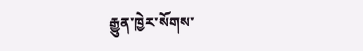རྒྱུན་ཁྱེར་སོགས་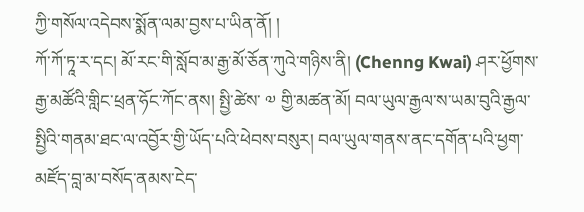ཀྱི་གསོལ་འདེབས་སྨོན་ལམ་བྱས་པ་ཡིན་ནོ། །
ཀོ་ཀོ་ཏཱ་ར་དང། མོ་རང་གི་སློབ་མ་རྒྱ་མོ་ཅོན་ཀུའེ་གཉིས་ནི། (Chenng Kwai) ཤར་ཕྱོགས་རྒྱ་མཚོའི་གླིང་ཕྲན་ཧོང་ཀོང་ནས། སྤྱི་ཚེས་ ༧ གྱི་མཚན་མོ། བལ་ཡུལ་རྒྱལ་ས་ཡམ་བུའི་རྒྱལ་སྤྱིའི་གནམ་ཐང་ལ་འབྱོར་གྱི་ཡོད་པའི་ཕེབས་བསུར། བལ་ཡུལ་གནས་ནང་དགོན་པའི་ཕྱག་མཛོད་བླ་མ་བསོད་ནམས་ངེད་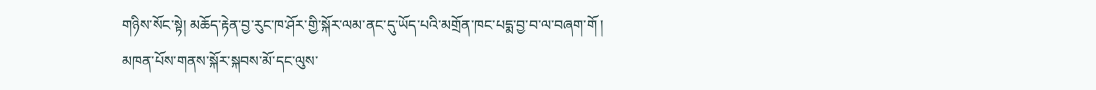གཉིས་སོང་སྟེ། མཆོད་རྟེན་བྱ་རུང་ཁ་ཤོར་གྱི་སྐོར་ལམ་ནང་དུ་ཡོད་པའི་མགྲོན་ཁང་པདྨ་བྱ་བ་ལ་བཞག་གོ །
མཁན་པོས་གནས་སྐོར་སྐབས་མོ་དང་ལུས་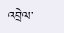འབྲེལ་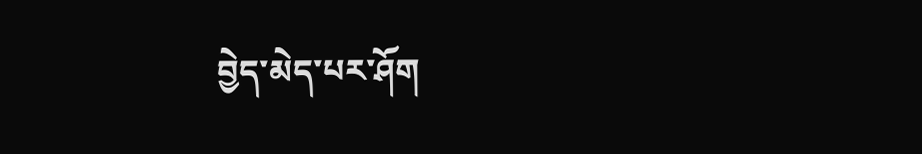བྱེད་མེད་པར་ཤོག